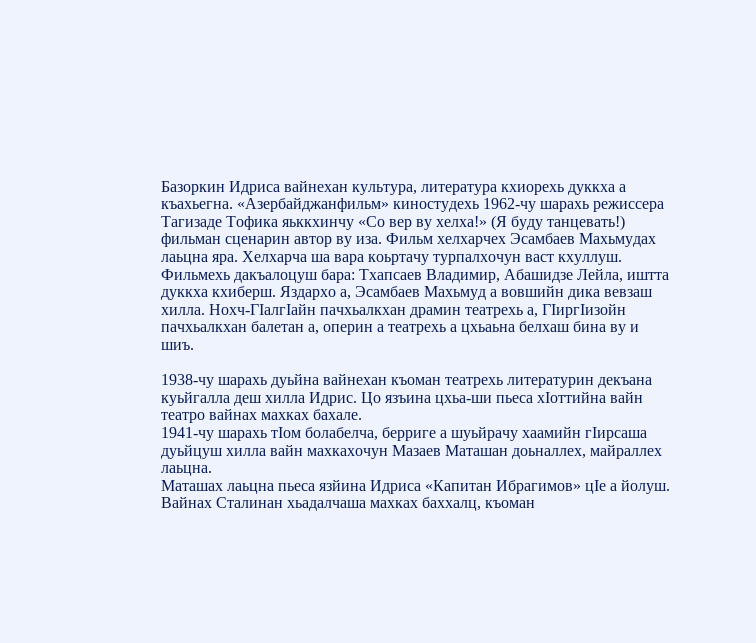Базоркин Идриса вайнехан культура, литература кхиорехь дуккха а къахьегна. «Азербайджанфильм» киностудехь 1962-чу шарахь режиссера Тагизаде Тофика яьккхинчу «Со вер ву хелха!» (Я буду танцевать!) фильман сценарин автор ву иза. Фильм хелхарчех Эсамбаев Махьмудах лаьцна яра. Хелхарча ша вара коьртачу турпалхочун васт кхуллуш. Фильмехь дакъалоцуш бара: Тхапсаев Владимир, Абашидзе Лейла, иштта дуккха кхиберш. Яздархо а, Эсамбаев Махьмуд а вовшийн дика вевзаш хилла. Нохч-ГIалгIайн пачхьалкхан драмин театрехь а, ГIиргIизойн пачхьалкхан балетан а, оперин а театрехь а цхьаьна белхаш бина ву и шиъ.

1938-чу шарахь дуьйна вайнехан къоман театрехь литературин декъана куьйгалла деш хилла Идрис. Цо язъина цхьа-ши пьеса хIоттийна вайн театро вайнах махках бахале.
1941-чу шарахь тIом болабелча, берриге а шуьйрачу хаамийн гIирсаша дуьйцуш хилла вайн махкахочун Мазаев Маташан доьналлех, майраллех лаьцна.
Маташах лаьцна пьеса язйина Идриса «Капитан Ибрагимов» цIе а йолуш. Вайнах Сталинан хьадалчаша махках баххалц, къоман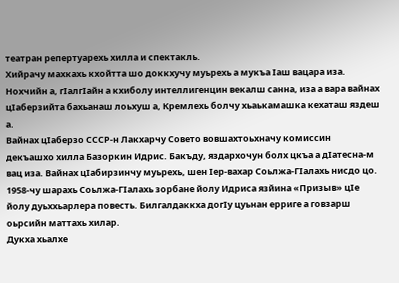театран репертуарехь хилла и спектакль.
Хийрачу махкахь кхойтта шо доккхучу муьрехь а мукъа Iаш вацара иза. Нохчийн а, гIалгIайн а кхиболу интеллигенцин векалш санна, иза а вара вайнах цIаберзийта бахьанаш лоьхуш а, Кремлехь болчу хьаькамашка кехаташ яздеш а.
Вайнах цIаберзо СССР-н Лакхарчу Совето вовшахтоьхначу комиссин декъашхо хилла Базоркин Идрис. Бакъду, яздархочун болх цкъа а дIатесна-м вац иза. Вайнах цIабирзинчу муьрехь, шен Iер-вахар Соьлжа-ГIалахь нисдо цо.
1958-чу шарахь Соьлжа-ГIалахь зорбане йолу Идриса язйина «Призыв» цIе йолу дуьххьарлера повесть. Билгалдаккха догIу цуьнан ерриге а говзарш оьрсийн маттахь хилар.
Дукха хьалхе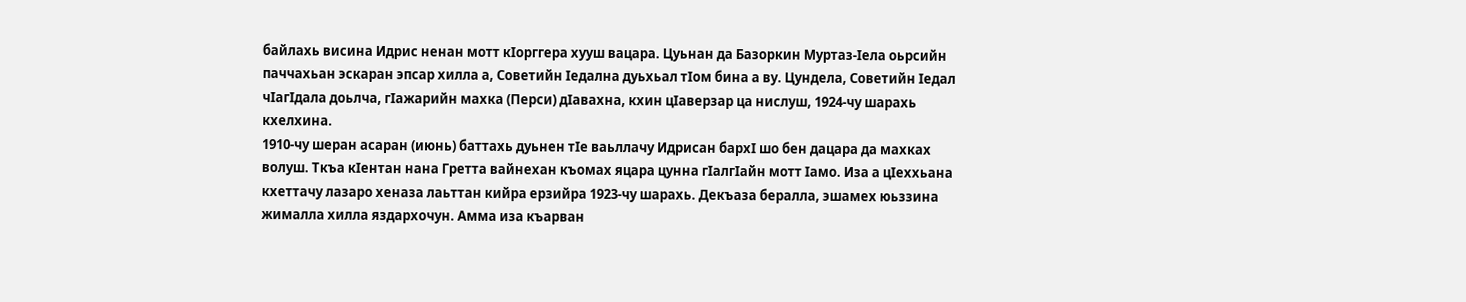байлахь висина Идрис ненан мотт кIорггера хууш вацара. Цуьнан да Базоркин Муртаз-Iела оьрсийн паччахьан эскаран эпсар хилла а, Советийн Iедална дуьхьал тIом бина а ву. Цундела, Советийн Iедал чIагIдала доьлча, гIажарийн махка (Перси) дIавахна, кхин цIаверзар ца нислуш, 1924-чу шарахь кхелхина.
1910-чу шеран асаран (июнь) баттахь дуьнен тIе ваьллачу Идрисан бархI шо бен дацара да махках волуш. Ткъа кIентан нана Гретта вайнехан къомах яцара цунна гIалгIайн мотт Iамо. Иза а цIеххьана кхеттачу лазаро хеназа лаьттан кийра ерзийра 1923-чу шарахь. Декъаза бералла, эшамех юьззина жималла хилла яздархочун. Амма иза къарван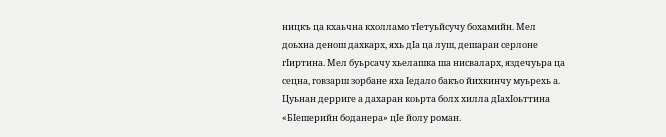ницкъ ца кхаьчна кхолламо тIетуьйсучу бохамийн. Мел доьхна денош дахкарх, яхь дIа ца луш, дешаран серлоне гIиртина. Мел буьрсачу хьелашка ша нисваларх, яздечуьра ца сецна, говзарш зорбане яха Iедало бакъо йихкинчу муьрехь а. Цуьнан дерриге а дахаран коьрта болх хилла дIахIоьттина «БIешерийн боданера» цIе йолу роман.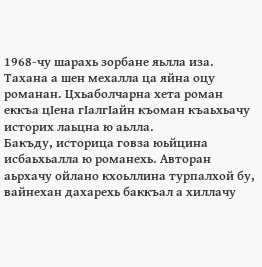1968-чу шарахь зорбане яьлла иза. Тахана а шен мехалла ца яйна оцу романан. Цхьаболчарна хета роман еккъа цIена гIалгIайн къоман къаьхьачу историх лаьцна ю аьлла.
Бакъду, историца говза юьйцина исбаьхьалла ю романехь. Авторан аьрхачу ойлано кхоьллина турпалхой бу, вайнехан дахарехь баккъал а хиллачу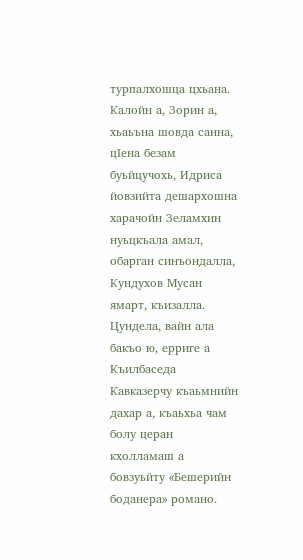турпалхошца цхьана. Калойн а, Зорин а, хьаьъна шовда санна, цIена безам буьйцучохь, Идриса йовзийта дешархошна харачойн Зеламхин нуьцкъала амал, обарган синъондалла, Кундухов Мусан ямарт, къизалла. Цундела, вайн ала бакъо ю, ерриге а Къилбаседа Кавказерчу къаьмнийн дахар а, къаьхьа чам болу церан кхолламаш а бовзуьйту «Бешерийн боданера» романо.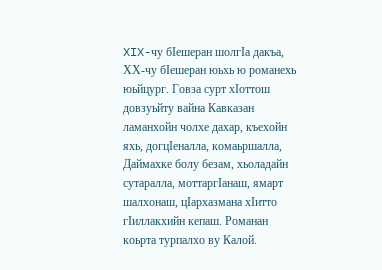XIX-чу бIешеран шолгIа дакъа, ХХ-чу бIешеран юьхь ю романехь юьйцург. Говза сурт хIоттош довзуьйту вайна Кавказан ламанхойн чолхе дахар, къехойн яхь, догцIеналла, комаьршалла, Даймахке болу безам, хьоладайн сутаралла, моттаргIанаш, ямарт шалхонаш, цIархазмана хIитто гIиллакхийн кепаш. Романан коьрта турпалхо ву Калой.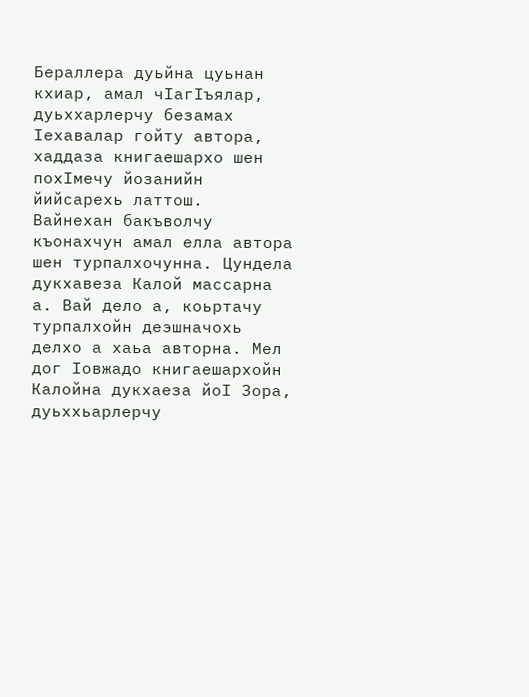Бераллера дуьйна цуьнан кхиар, амал чIагIъялар, дуьххарлерчу безамах Iехавалар гойту автора, хаддаза книгаешархо шен похIмечу йозанийн йийсарехь латтош.
Вайнехан бакъволчу къонахчун амал елла автора шен турпалхочунна. Цундела дукхавеза Калой массарна а. Вай дело а, коьртачу турпалхойн деэшначохь делхо а хаьа авторна. Мел дог Iовжадо книгаешархойн Калойна дукхаеза йоI Зора, дуьххьарлерчу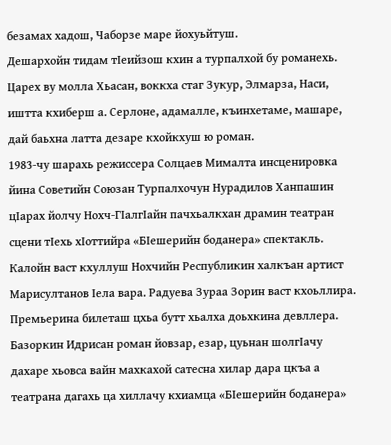безамах хадош, Чаборзе маре йохуьйтуш.
Дешархойн тидам тIеийзош кхин а турпалхой бу романехь. Царех ву молла Хьасан, воккха стаг Зукур, Элмарза, Наси, иштта кхиберш а. Серлоне, адамалле, къинхетаме, машаре, дай баьхна латта дезаре кхойкхуш ю роман.
1983-чу шарахь режиссера Солцаев Мималта инсценировка йина Советийн Союзан Турпалхочун Нурадилов Ханпашин цIарах йолчу Нохч-ГIалгIайн пачхьалкхан драмин театран сцени тIехь хIоттийра «БIешерийн боданера» спектакль.
Калойн васт кхуллуш Нохчийн Республикин халкъан артист Марисултанов Iела вара. Радуева Зураа Зорин васт кхоьллира. Премьерина билеташ цхьа бутт хьалха доьхкина девллера.
Базоркин Идрисан роман йовзар, езар, цуьнан шолгIачу дахаре хьовса вайн махкахой сатесна хилар дара цкъа а театрана дагахь ца хиллачу кхиамца «БIешерийн боданера»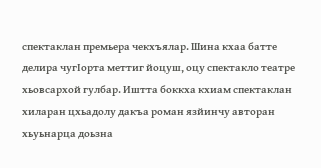спектаклан премьера чекхъялар. Шина кхаа батте делира чугIорта меттиг йоцуш, оцу спектакло театре хьовсархой гулбар. Иштта боккха кхиам спектаклан хиларан цхьадолу дакъа роман язйинчу авторан хьуьнарца доьзна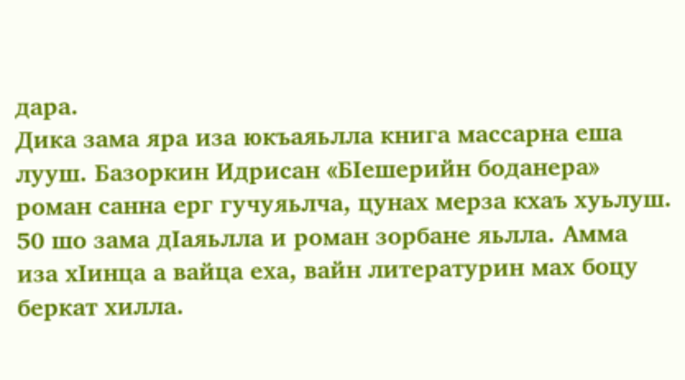дара.
Дика зама яра иза юкъаяьлла книга массарна еша лууш. Базоркин Идрисан «БIешерийн боданера» роман санна ерг гучуяьлча, цунах мерза кхаъ хуьлуш. 50 шо зама дIаяьлла и роман зорбане яьлла. Амма иза хIинца а вайца еха, вайн литературин мах боцу беркат хилла.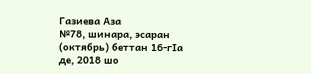Газиева Аза
№78, шинара, эсаран (октябрь) беттан 16-гIа де, 2018 шо